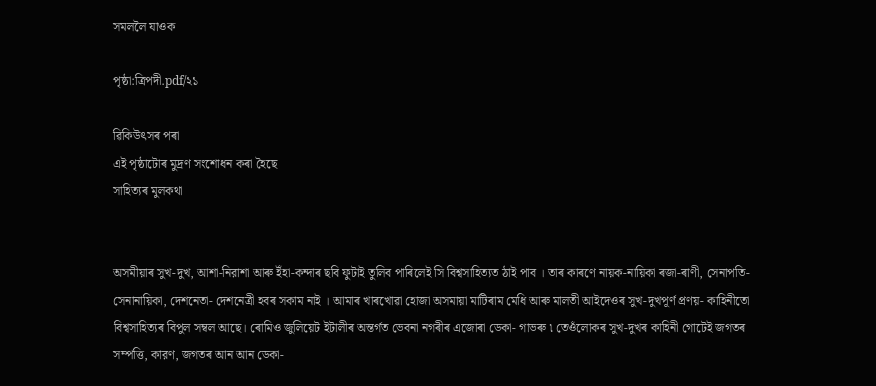সমললৈ যাওক

পৃষ্ঠা:ত্ৰিপদী.pdf/২১

ৱিকিউৎসৰ পৰা
এই পৃষ্ঠাটোৰ মুদ্ৰণ সংশোধন কৰা হৈছে
সাহিত্যৰ মুলকথা


অসমীয়াৰ সুখ-দুখ, আশা-নিরাশা আৰু ইঁহা-কন্দাৰ ছবি ফুটাই তুলিব পাৰিলেই সি বিশ্বসাহিত্যত ঠাই পাব । তাৰ কাৰণে নায়ক-নায়িকা ৰজা-ৰাণী, সেনাপতি-সেনানায়িকা, দেশনেতা- দেশনেত্রী হবৰ সকাম নাই । আমাৰ খাৰখোৱা হোজা অসমায়া মাটিৰাম মেধি আৰু মালতী আইদেওৰ সুখ-দুখপূর্ণ প্রণয়- কাহিনীতো বিশ্বসাহিত্যৰ বিপুল সম্বল আছে। ৰোমিও জুলিয়েট ইটালীৰ অন্তৰ্গত ভেবনা নগৰীৰ এজোৰা ডেকা- গাভৰু ৷ তেওঁলোকৰ সুখ-দুখৰ কাহিনী গোটেই জগতৰ সম্পত্তি, কারণ, জগতৰ আন আন ডেকা-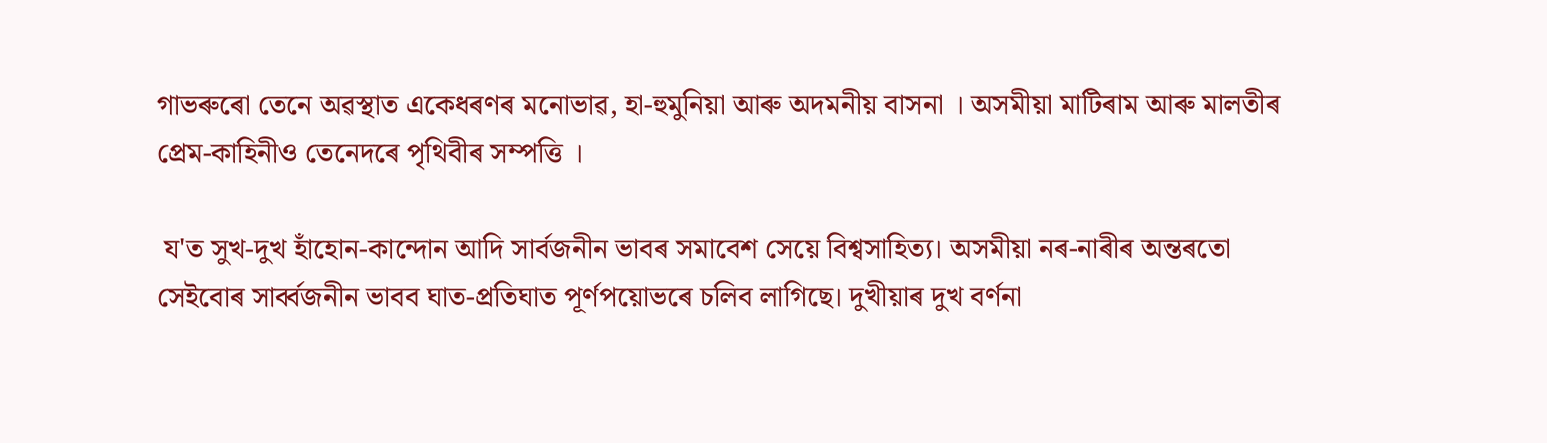গাভৰুৰো তেনে অৱস্থাত একেধৰণৰ মনোভাৱ, হা-হুমুনিয়া আৰু অদমনীয় বাসনা । অসমীয়া মাটিৰাম আৰু মালতীৰ প্রেম-কাহিনীও তেনেদৰে পৃথিবীৰ সম্পত্তি ।

 য'ত সুখ-দুখ হাঁহোন-কান্দোন আদি সার্বজনীন ভাবৰ সমাবেশ সেয়ে বিশ্বসাহিত্য। অসমীয়া নৰ-নাৰীৰ অন্তৰতো সেইবোৰ সাৰ্ব্বজনীন ভাবব ঘাত-প্রতিঘাত পূৰ্ণপয়োভৰে চলিব লাগিছে। দুখীয়াৰ দুখ বর্ণনা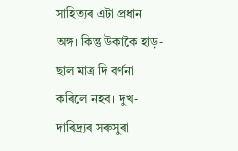সাহিত্যৰ এটা প্ৰধান অঙ্গ। কিন্তু উকাকৈ হাড়-ছাল মাত্র দি বর্ণনা কৰিলে নহব। দুখ-দাৰিদ্ৰ্যৰ সৰুসুৰা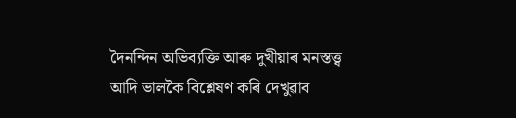দৈনন্দিন অভিব্যক্তি আৰু দুখীয়াৰ মনস্তত্ত্ব আদি ভালকৈ বিশ্লেষণ কৰি দেখুৱাব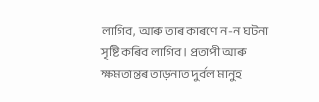লাগিব, আৰু তাৰ কাৰণে ন-ন ঘটনা সৃষ্টি কৰিব লাগিব । প্রতাপী আৰু ক্ষমতান্তৰ তাড়নাত দুৰ্বল মানুহ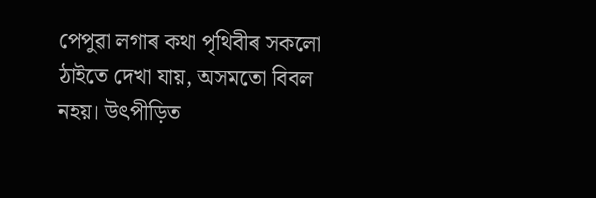পেপুৱা লগাৰ কথা পৃথিবীৰ সকলো ঠাইতে দেখা যায়, অসমতো বিবল নহয়। উৎপীড়িত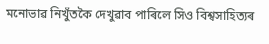মনোভাৱ নিখুঁতকৈ দেখুৱাব পাৰিলে সিও বিশ্বসাহিত্যৰ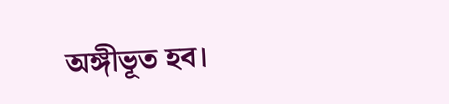অঙ্গীভূত হব।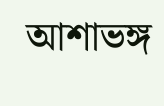আশাভঙ্গ